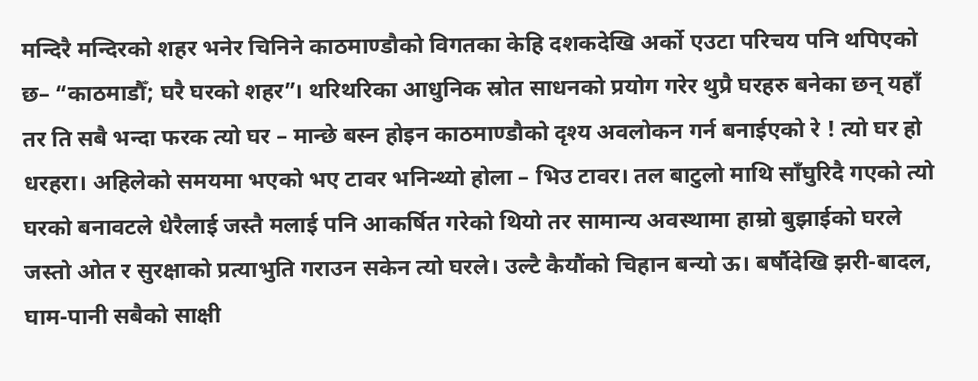मन्दिरै मन्दिरको शहर भनेर चिनिने काठमाण्डौको विगतका केहि दशकदेखि अर्को एउटा परिचय पनि थपिएको छ– “काठमाडौँ; घरै घरको शहर”। थरिथरिका आधुनिक स्रोत साधनको प्रयोग गरेर थुप्रै घरहरु बनेका छन् यहाँ तर ति सबै भन्दा फरक त्यो घर – मान्छे बस्न होइन काठमाण्डौको दृश्य अवलोकन गर्न बनाईएको रे ! त्यो घर हो धरहरा। अहिलेको समयमा भएको भए टावर भनिन्थ्यो होला – भिउ टावर। तल बाटुलो माथि साँघुरिदै गएको त्यो घरको बनावटले धेरैलाई जस्तै मलाई पनि आकर्षित गरेको थियो तर सामान्य अवस्थामा हाम्रो बुझाईको घरले जस्तो ओत र सुरक्षाको प्रत्याभुति गराउन सकेन त्यो घरले। उल्टै कैयौंको चिहान बन्यो ऊ। बर्षौदेखि झरी-बादल, घाम-पानी सबैको साक्षी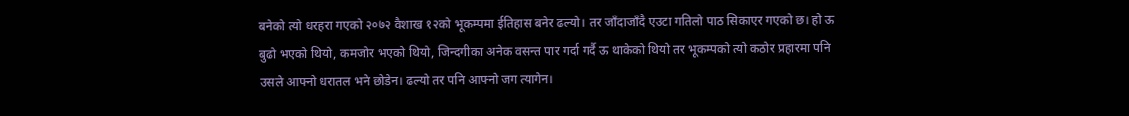बनेको त्यो धरहरा गएको २०७२ वैशाख १२को भूकम्पमा ईतिहास बनेर ढल्यो। तर जाँदाजाँदै एउटा गतिलो पाठ सिकाएर गएको छ। हो ऊ बुढो भएको थियो, कमजोर भएको थियो, जिन्दगीका अनेक वसन्त पार गर्दा गर्दै ऊ थाकेको थियो तर भूकम्पको त्यो कठोर प्रहारमा पनि उसले आफ्नो धरातल भने छोडेन। ढल्यो तर पनि आफ्नो जग त्यागेन।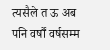त्यसैले त ऊ अब पनि वर्षौं वर्षसम्म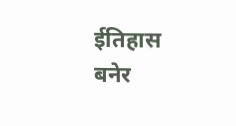ईतिहास बनेर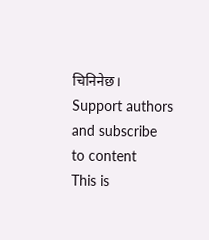चिनिनेछ।
Support authors and subscribe to content
This is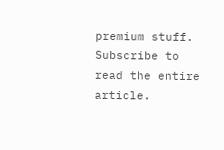premium stuff. Subscribe to read the entire article.